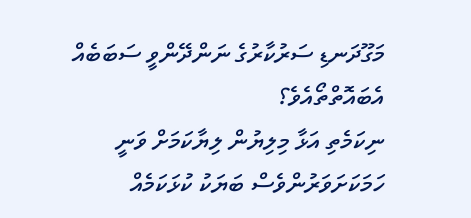މަގޫދަނޑި ސަރުކާރުގެ ނަންދޭންވީ ސަބަބެއް އެބައޮތްތޯއެވެ؟
ނިކަމެތި އަޅާ މިލިޔުން ލިޔާކަމަށް ވަނީ ހަމަކަށަވަރުންވެސް ބަޔަކު ކުޅަކަމެއް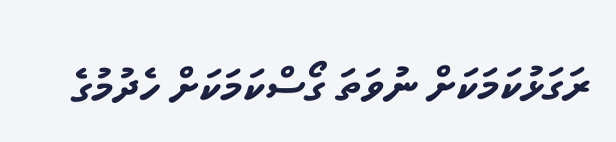ރަގަޅުކަމަކަށް ނުވަތަ ގޯސްކަމަކަށް ހެދުމުގެ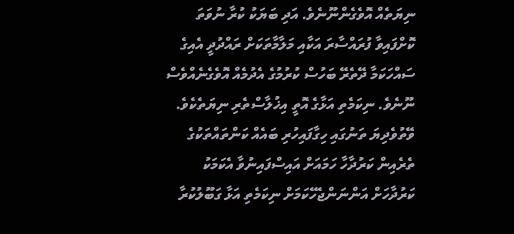ނިޔަތެއް އޮވެގެންނޫނެވެ. އަދި ބަޔަކު ކުރާ ނުވަތަ ކޮށްފައިވާ ފުރައްސާރަ އަކާއި މަލާމާތަކަށް ރައްދުދީ އެއިގެ ސައްހަކަމާ ދޭތެރޭ ބަހުސް ކުރުމުގެ އެދުމެއް އޮވެގެނެއްވެސް ނޫނެވެ. ނިކަމެތި އަޅާގެ އޮތީ އިޚުލާސްތެރި ނިޔަތެކެވެ. ވޭތުވެދިޔަ ތަނުގައި ހިގާފައިހުރި ބައެއް ކަންތައްތަކުގެ ތެރެއިން ކަރުދާހާ ހަމައަށް އައިސްފައިނުވާ އެކަމަކު ކަރުދާހަށް އަންނަންޖެހޭކަމަށް ނިކަމެތި އަޅާ ގަބޫލުކުރާ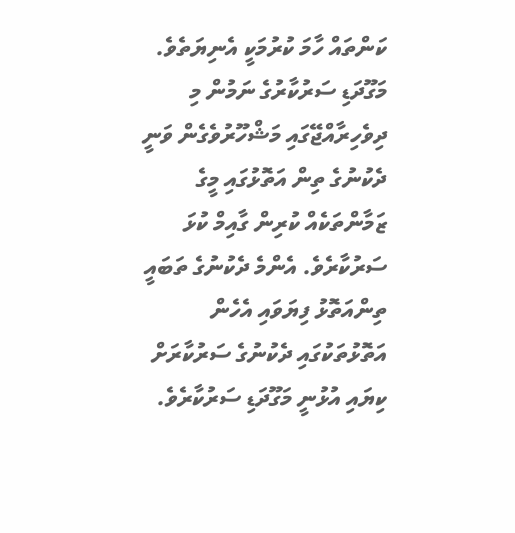ކަންތައް ހާމަ ކުރުމަކީ އެނިޔަތެވެ.
މަގޫދަޑި ސަރުކާރުގެ ނަމުން މި ދިވެހިރާއްޖޭގައި މަޝްހޫރުވެގެން ވަނީ ދެކުނުގެ ތިން އަތޮޅުގައި މީގެ ޒަމާންތަކެއް ކުރިން ގާއިމް ކުޅަ ސަރުކާރެވެ. އެންމެ ދެކުނުގެ ތަބައީ ތިންއަތޮޅު ފިޔަވައި އެހެން އަތޮޅުތަކުގައި ދެކުނުގެ ސަރުކާރަށް ކިޔައި އުޅުނީ މަގޫދަޑި ސަރުކާރެވެ.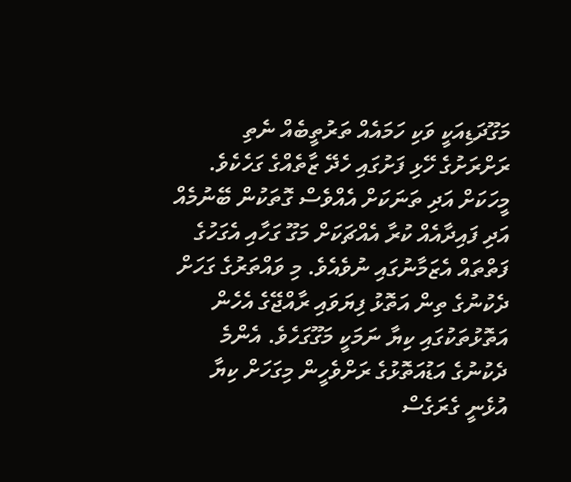މަގޫދަޑިއަކީ ވަކި ހަމައެއް ތަރުތީބެއް ނެތި ރަށްރަށުގެ ހޭޅި ފަށުގައި ހެދޭ ޒާތެއްގެ ގަހެކެވެ. މީހަކަށް އަދި ތަނަކަށް އެއްވެސް ގޮތަކުން ބޭނުމެއް އަދި ފައިދާއެއް ކުރާ އެއްޗަކަށް މަގޫ ގަހާއި އެގަހުގެ ފަތްތައް އެޒަމާނުގައި ނުވެއެވެ. މި ވައްތަރުގެ ގަހަށް ދެކުނުގެ ތިން އަތޮޅު ފިޔަވައި ރާއްޖޭގެ އެހެން އަތޮޅުތަކުގައި ކިޔާ ނަމަކީ މަގޫގަހެވެ. އެންމެ ދެކުނުގެ އަޑުއަތޮޅުގެ ރަށްވެހީން މިގަހަށް ކިޔާ އުޅެނީ ގެރަގެސް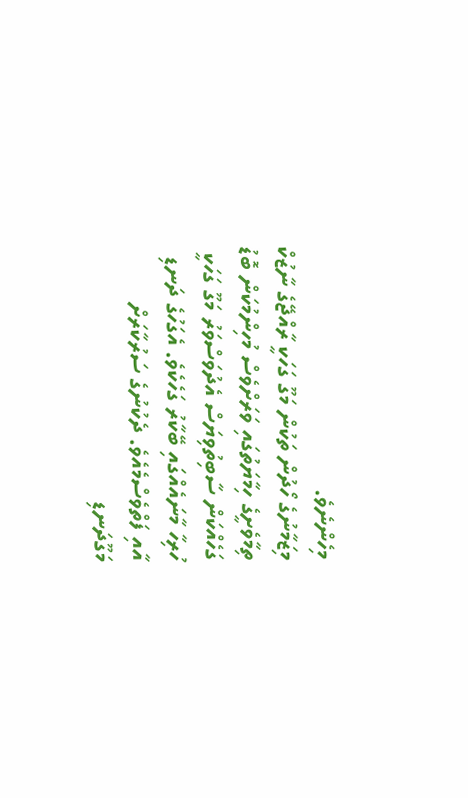މިހެންނެވެ.
މިޒަމާނުގެ ހޯދުން ތަކުން މަގޫ ގަހަކީ ރާއްޖޭގެ ނާޒުކް ތިމާވެށީގެ ހިމާޔަތުގައި ވަރަށްވެސް މުހިންމުކަން ބޮޑު ގަހެއްކަން ސާބިތުވިޔަސް އެދުވަސްވަރު މަގޫ ގަހަކީ ހުރިހާ މާނައެއްގައި ބޭކާރު ގަހެކެވެ. އެގަހުގެ ދަނޑި އާއި ފަތްވެސްމެއެވެ. ދެކުނުގެ ސަރުކާރަށް މަގޫދަނޑި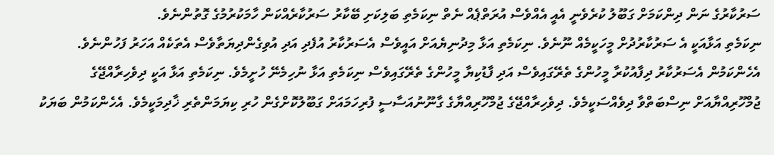ސަރުކާރުގެ ނަން ދިންކަމަށް ގަބޫލު ކުރެވެނީ އެއީ އެއްވެސް އުރަތްޕެއް ނެތް ނިކަމެތި ބަލިކަށި ބޭކާރު ސަރުކާރެއްކަން ހާމަކުރުމުގެ ގޮތުންނެވެ.
ނިކަމެތި އަޅާއަކީ އެ ސަރުކާރުދުށް މީހަކީމެއް ނޫނެވެ. ނިކަމެތި އަޅާ މިދުނިޔެއަށް އައީވެސް އެސަރުކާރު އުފެދި އަދި އުވިގެންދިޔަތާވެސް އެތަކެއް އަހަރު ފަހުންނެވެ. އެހެންކަމުން އެސަރުކާރު ދިފާއުކުރާ މީހުންގެ ތެރޭގައިވެސް އަދި ފާޑުކިޔާ މީހުންގެ ތެރޭގައިވެސް ނިކަމެތި އަޅާ ނުހިމެނޭ ހުށީމެވެ. ނިކަމެތި އަޅާ އަކީ ދިވެހިރާއްޖޭގެ ޖުމްހޫރިއްޔާއަށް ނިސްބަތްވާ ދިވެއްސަކީމެވެ. ދިވެހިރާއްޖޭގެ ޖުމްހޫރިއްޔާގެ ގާނޫނުއަސާސީ ފުރިހަމައަށް ގަބޫލުކޮށްގެން ހުރި ކިޔަމަންތެރި ޚާދިމަކީމެވެ. އެހެންކަމުން ބަޔަކު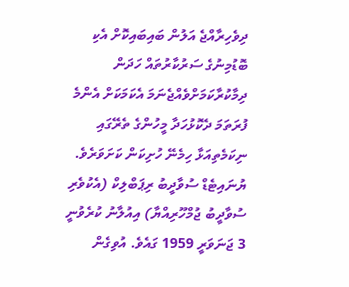ދިވެހިރާއްޖެ އަލުން ބައިބައިކޮށް އެކި ބޮޑުމިނުގެ ސަރުކާރުތައް ހަދަން ދިމާކުރާކަމަށްވެއްޖެނަމަ އެކަމަކަށް އެންމެ ފުރަތަމަ ދެކޮޅުހަދާ މީހުންގެ ތެރޭގައި ނިކަމެތިއަޅާ ހިމެނޭ ހުށިކަން ކަށަވަރެވެ.
ޔުނައިޓެޑް ސުވާދީބު ރިޕަބްލިކް (އެކުވެރި ސުވާދީބު ޖުމްހޫރިއްޔާ) އިއުލާނު ކުރެވުނީ 3 ޖަނަވަރީ 1959 ގައެވެ. އުވިގެން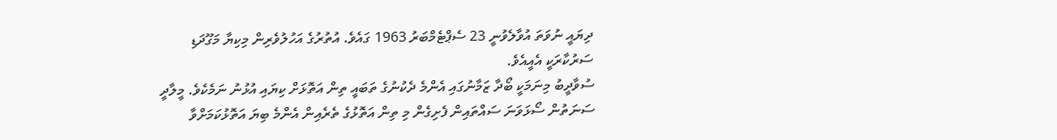ދިޔައީ ނުވަތަ އުވާލެވުނީ 23 ސެޕްޓެމްބަރު 1963 ގައެވެ. އުތުރުގެ އަހުލުވެރިން މިކިޔާ މަގޫދަޑި ސަރުކާރަކީ އެއީއެވެ.
ސުވާދީބު މިނަމަކީ ބޯދާ ޒަމާނުގައި އެންމެ ދެކުނުގެ ތަބައީ ތިން އަތޮޅަށް ކިޔައި އުޅުނު ނަމެކެވެ. މީލާދީ ސަނަތުން ސޯޅަވަނަ ސައްތައިން ފެށިގެން މި ތިން އަތޮޅުގެ ތެރެއިން އެންމެ ބިޔަ އަތޮޅުކަމަށްވާ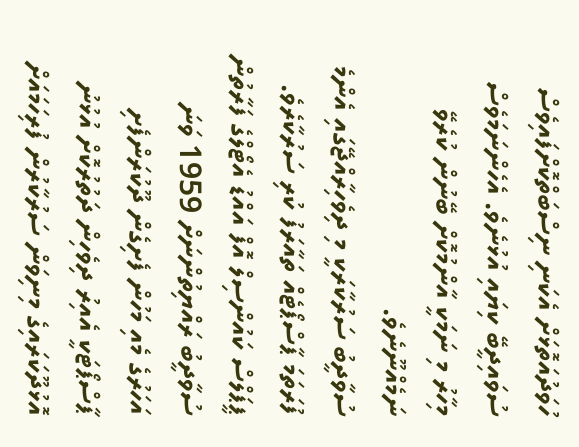ހުވަދުއަތޮޅަށް އެކަނި ނިސްބަތްކޮށްފައިވެސް ސުވައިދީބޭ ކިޔައި އުޅުނެވެ. އެހެންނަމަވެސް މިހާރު މި ނަމަކީ އާންމުކޮށް ބޭނުން ކުރެވޭ ނަމެއްނޫނެވެ.
ސުވާދީބު ސަރުކާރަކީ މި ދިވެހިރާއްޖޭގައި އެންމެ ފުރަތަމަ ޕާސްޕޯޓެއް ތައާރަފު ކުރި ސަރުކާރެވެ. ޕީޕަލްސް ކައުންސިލް އޮފް އައްޑު އެޓޯލްގެ ފަރާތުން ސުވާދީބު ރައްޔިތުންނަށް 1959 ވަނަ އަހަރުގެ މެއި މަހުން ފެށިގެން ދޫކުރަންފެށި ޕާސްޕޯޓަކީ އެއިރު ދިވެހިން ދަތުރުކޮށް އުޅުނު އޮޅުދޫކަރައިގެ މިނިވަން ސަރުކާރުން ފުރިހަމައަށް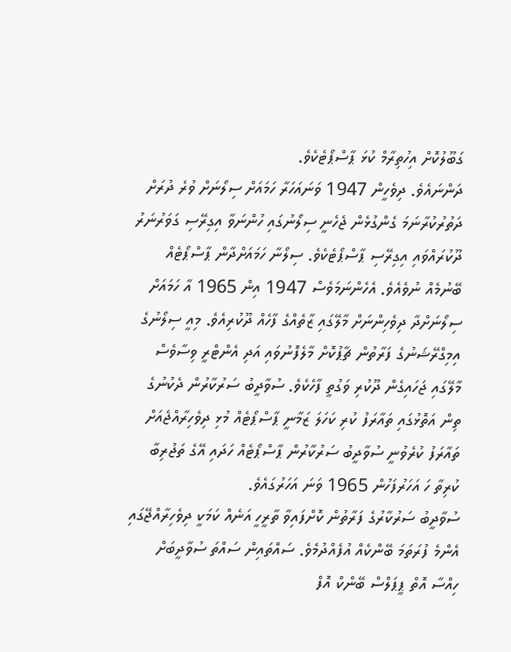ގަބޫލުކޮށް އިހުތިރާމް ކުޅަ ޕާސްޕޯޓެކެވެ.
ދަންނައެވެ. ދިވެހީން 1947 ވަނައަހަރާ ހަމައަށް ސިލޯނަށް ވުރެ ދުރަށް ދަތުރުކުރާނަމަ ގެންގުޅެން ޖެހެނީ ސިލޯނުގައި ހުންނަވާ އިގިރޭސި ގަވަރުނަރު ދޫކުރައްވައި އިގިރޭސި ޕާސްޕޯޓެކެވެ. ސިލޯނާ ހަމައަށްދާން ޕާސްޕޯޓެއް ބޭނުމެއް ނުވެއެވެ. އެހެންނަމަވެސް 1947 އިން 1965 އާ ހަމައަށް ސިލޯނަށްދާ ދިވެހިންނަށް މާލޭގައި ޒާތެއްގެ ފާހެއް ދޫކުރިއެވެ. މިއީ ސިލޯނުގެ އިމިގްރޭޝަނުގެ ފަރާތުން ޗާޕުކޮށް މާލެފޮނުވައި އަދި އެންޓްރީ ވިސާވެސް މާލޭގައި ޖަހައިގެން ދޫކުރި ވަގުތީ ފާހެކެވެ. ސުވާދީބު ސަރުކާރުން ދެކުނުގެ ތިން އަތޮޅުގައި ތައާރަފު ކުރި ކަހަލަ ޒަމާނީ ޕާސްޕޯޓެއް މުޅި ދިވެހިރާއްޖެއަށް ތައާރަފު ކުރެވުނީ ސުވާދީބު ސަރުކާރުން ޕާސްޕޯޓެއް ހަދައި އޭގެ ތަޖުރިބާ ކުރިތާ ހަ އަހަރުފަހުން 1965 ވަނަ އަހަރުގައެވެ.
ސުވާދީބު ސަރުކާރުގެ ފަރާތުން ކޮށްފައިވާ ތާރީހީ އަނެއް ކަމަކީ ދިވެހިރާއްޖޭގައި އެންމެ ފުރަތަމަ ބޭންކެއް އުފެއްދުމެވެ. ސައްތައިން ސައްތަ ސުވާދީބަށް ހިއްސާ އޮތް ޕީޕަލްސް ބޭންކް އޮފް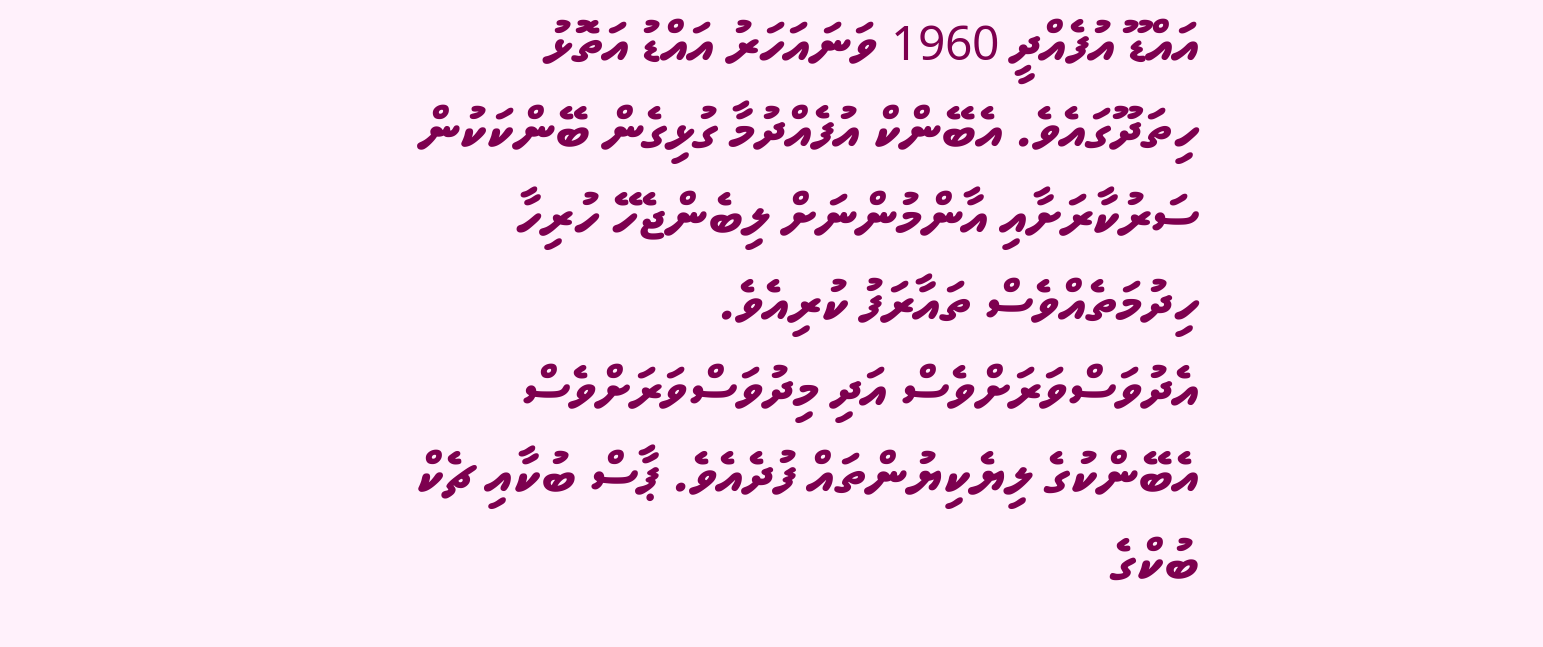އައްޑޫ އުފެއްދީ 1960 ވަނައަހަރު އައްޑު އަތޮޅު ހިތަދޫގައެވެ. އެބޭންކް އުފެއްދުމާ ގުޅިގެން ބޭންކަކުން ސަރުކާރަށާއި އާންމުންނަށް ލިބެންޖެހޭ ހުރިހާ ހިދުމަތެއްވެސް ތައާރަފު ކުރިއެވެ. އެދުވަސްވަރަށްވެސް އަދި މިދުވަސްވަރަށްވެސް އެބޭންކުގެ ލިޔެކިޔުންތައް ފުދެއެވެ. ޕާސް ބުކާއި ޗެކް ބުކްގެ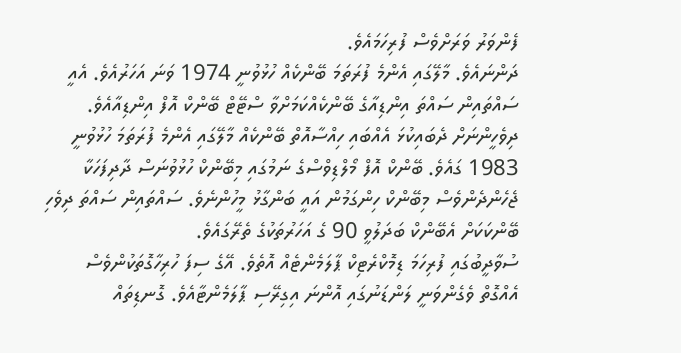ފެންވަރު ވަރަށްވެސް ފުރިހަމައެވެ.
ދަންނައެވެ. މާލޭގައި އެންމެ ފުރަތަމަ ބޭންކެއް ހުޅުވުނީ 1974 ވަނަ އަހަރުއެވެ. އެއީ ސައްތައިން ސައްތަ އިންޑިއާގެ ބޭންކެއްކަމަށްވާ ސްޓޭޓް ބޭންކް އޮފް އިންޑިއާއެވެ. ދިވެހީންނަށް ދެބައިކުޅަ އެއްބައި ހިއްސާއޮތް ބޭންކެއް މާލޭގައި އެންމެ ފުރަތަމަ ހުޅުވުނީ 1983 ގައެވެ. ބޭންކް އޮފް މޯލްޑިވްސްގެ ނަމުގައި މިބޭންކް ހުޅުވުނަސް ދާދިފަހަކާ ޖެހެންދެންވެސް މިބޭންކް ހިންގަމުން އައީ ބަންގާޅު މީހުންނެވެ. ސައްތައިން ސައްތަ ދިވެހި ބޭންކަކަށް އެބޭންކް ބަދަލުވީ 90 ގެ އަހަރުތަކުގެ ތެރޭގައެވެ.
ސުވާދީބުގައި ފުރިހަމަ ޑިމޮކްރެޓިކް ޕާލަމެންޓެއް އޮތެވެ. އޭގެ ސިފަ ހުރިހާގޮތަކުންވެސް އެއްގޮތް ވެގެންވަނީ ލަންޑަނުގައި އޮންނަ އިގިރޭސި ޕާލަމެންޓާއެވެ. ގޮނޑިތައް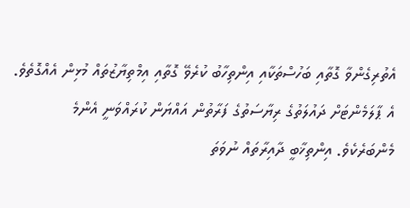އެތުރިގެންވާ ގޮތާއި ބަހުސްތަކާއި އިންތިހާބު ކުރެވޭ ގޮތާއި އިމްތިޔާޒުތައް މުޅިން އެއްގޮތެވެ. އެ ޕާލަމެންޓަށް ދައުލަތުގެ ރިޔާސަތުގެ ފަރާތުން އައްޔަން ކުރައްވަނީ އެންމެ މެންބަރެކެވެ. އިންތިޚާބީ ދާއިރާތައް ނުވަތަ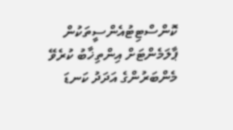ކޮންސްޓިޓުއެންސީތަކުން ޕާލަމެންޓަށް އިންތިޚާބު ކުރެވޭ މެންބަރުންގެ އަދަދު ކަނޑަ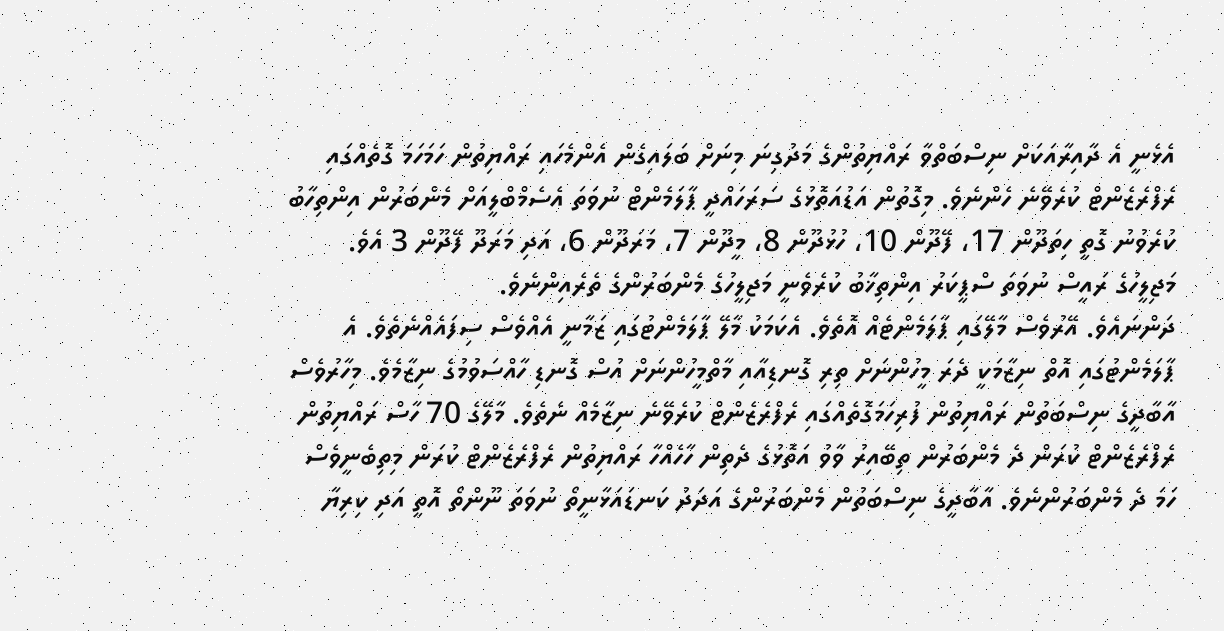އެޅެނީ އެ ދާއިރާއަކަށް ނިސްބަތްވާ ރައްޔިތުންގެ މަދުގިނަ މިނަށް ބަލައިގެން އެންމެހައި ރައްޔިތުން ހަމަހަމަ ގޮތެއްގައި ރެފްރެޒެންޓް ކުރެވޭނެ ހެންނެވެ. މިގޮތުން އަޑުއަތޮޅުގެ ސަރަހައްދީ ޕާލަމެންޓް ނުވަތަ އެސެމްބްލީއަށް މެންބަރުން އިންތިހާބު ކުރެވުނު ގޮތީ ހިތަދޫން 17، ފޭދޫން 10، ހުޅުދޫން 8، މީދޫން 7، މަރަދޫން 6، އަދި މަރަދޫ ފޭދޫން 3 އެވެ. މަޖިލީހުގެ ރައީސް ނުވަތަ ސްޕީކަރު އިންތިޚާބު ކުރެވެނީ މަޖިލީހުގެ މެންބަރުންގެ ތެރެއިންނެވެ.
ދަންނައެވެ. އޭރުވެސް މާލޭގައި ޕާލަމެންޓެއް އޮތެވެ. އެކަމަކު މާލޭ ޕާލަމެންޓުގައި ޒަމާނީ އެއްވެސް ސިފައެއްނެތެވެ. އެ ޕާލަމެންޓުގައި އޮތް ނިޒާމަކީ ދެރަ މީހުންނަށް ތިރި ގޮނޑިއާއި މާތްމީހުންނަށް އުސް ގޮނޑި ހާއްސަވުމުގެ ނިޒާމެވެ. މިހާރުވެސް އާބާދީގެ ނިސްބަތުން ރައްޔިތުން ފުރިހަމަގޮތެއްގައި ރެފްރެޒެންޓް ކުރެވޭނެ ނިޒާމެއް ނެތެވެ. މާލޭގެ 70 ހާސް ރައްޔިތުން ރެފްރެޒެންޓް ކުރަން ދެ މެންބަރުން ތިބޭއިރު ވާވު އަތޮޅުގެ ދެތިން ހާހެއްހާ ރައްޔިތުން ރެފްރެޒެންޓް ކުރަން މިތިބެނީވެސް ހަމަ ދެ މެންބަރުންނެވެ. އާބާދީގެ ނިސްބަތުން މެންބަރުންގެ އަދަދު ކަނޑައަޅާނީތޯ ނުވަތަ ނޫންތޯ އޮތީ އަދި ކިރިޔާ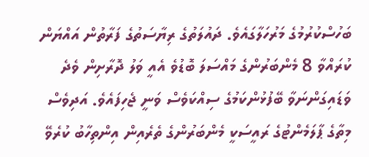ބަހުސްކުރުމުގެ މަރުހަލާގައެވެ. ދައުލަތުގެ ރިޔާސަތުގެ ފަރާތުން އައްޔަން ކުރައްވާ 8 މެންބަރުންގެ މައްސަލަ ބޮޑުވެ އެއީ ވަލު ދޮރާށިން ވެދެ ވަޑައިގަންނަވާ ބޭފުޅުންކަމުގެ ސިއްކަވެސް ވަނީ ޖެހިފައެވެ. އަދިވެސް މިތާގެ ޕާލަމެންޓުގެ ރައީސަކީ މެންބަރުންގެ ތެރެއިން އިންތިހާބު ކުރެވޭ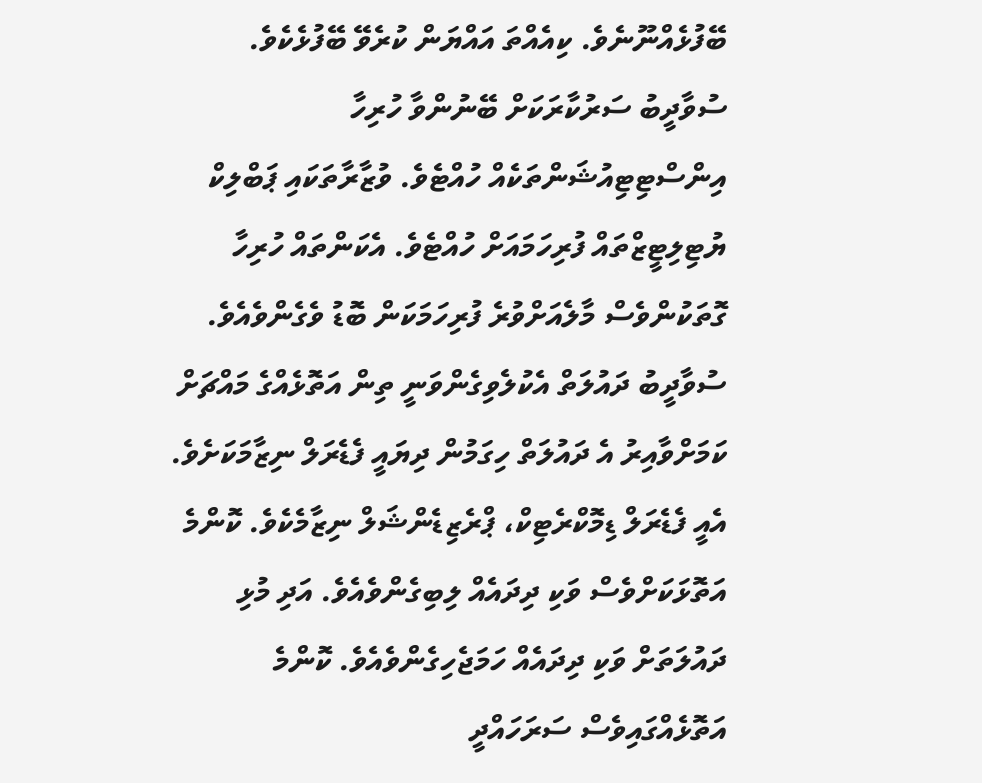ބޭފުޅެއްނޫނެވެ. ކިއެއްތަ އައްޔަން ކުރެވޭ ބޭފުޅެކެވެ.
ސުވާދީބު ސަރުކާރަކަށް ބޭނުންވާ ހުރިހާ އިންސްޓިޓިއުޝަންތަކެއް ހުއްޓެވެ. ވުޒާރާތަކައި ޕަބްލިކް ޔުޓިލިޓީޒްތައް ފުރިހަމައަށް ހުއްޓެވެ. އެކަންތައް ހުރިހާ ގޮތަކުންވެސް މާލެއަށްވުރެ ފުރިހަމަކަން ބޮޑު ވެގެންވެއެވެ. ސުވާދީބު ދައުލަތް އެކުލެވިގެންވަނީ ތިން އަތޮޅެއްގެ މައްޗަށް ކަމަށްވާއިރު އެ ދައުލަތް ހިގަމުން ދިޔައީ ފެޑެރަލް ނިޒާމަކަށެވެ. އެއީ ފެޑެރަލް ޑިމޮކްރެޓިކް، ޕްރެޒިޑެންޝަލް ނިޒާމެކެވެ. ކޮންމެ އަތޮޅަކަށްވެސް ވަކި ދިދައެއް ލިބިގެންވެއެވެ. އަދި މުޅި ދައުލަތަށް ވަކި ދިދައެއް ހަމަޖެހިގެންވެއެވެ. ކޮންމެ އަތޮޅެއްގައިވެސް ސަރަހައްދީ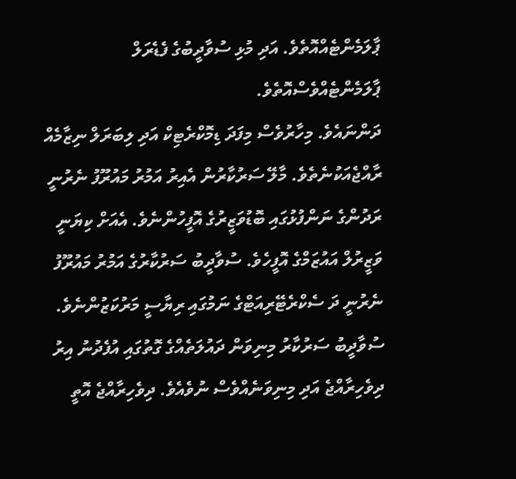ޕާލަމެންޓެއްއޮތެވެ. އަދި މުޅި ސުވާދީބުގެ ފެޑެރަލް ޕާލަމެންޓެއްވެސްއޮތެވެ.
ދަންނައެވެ. މިހާރުވެސް މިފަދަ ޑިމޮކްރެޓިކް އަދި ލިބަރަލް ނިޒާމެއް ރާއްޖެއަކުނެތެވެ. މާލޭ ސަރުކާރުން އެއިރު އަމުރު މައުރޫފު ނެރުނީ ރަދުންގެ ނަންފުޅުގައި ބޮޑުވަޒީރުގެ އޮފީހުންނެވެ. އެއަށް ކިޔަނީ ވަޒީރުލް އައުޒަމްގެ އޮފީހެވެ. ސުވާދީބު ސަރުކާރުގެ އަމުރު މައުރޫފު ނެރުނީ ދަ ސެކްރެޓޭރިއަޓްގެ ނަމުގައި ރިޔާސީ މަރުކަޒުންނެވެ.
ސުވާދީބު ސަރުކާރު މިނިވަން ދައުލަތެއްގެ ގޮތުގައި އުފެދުނު އިރު ދިވެހިރާއްޖެ އަދި މިނިވަނެއްވެސް ނުވެއެވެ. ދިވެހިރާއްޖެ އޮތީ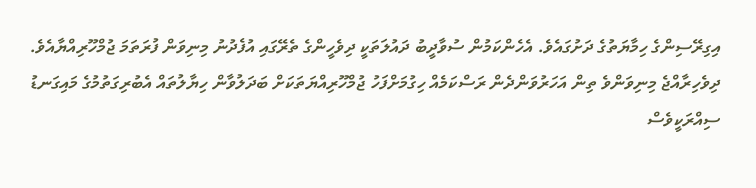އިގިރޭސިންގެ ހިމާޔަތުގެ ދަށުގައެވެ. އެހެންކަމުން ސުވާދީބު ދައުލަތަކީ ދިވެހީންގެ ތެރޭގައި އުފެދުނު މިނިވަން ފުރަތަމަ ޖުމްހޫރިއްޔާއެވެ.
ދިވެހިރާއްޖެ މިނިވަންވެ ތިން އަހަރުވަންދެން ރަސްކަމެއް ހިގުމަށްފަހު ޖުމްހޫރިއްޔަތަކަށް ބަދަލުވާން ހިޔާލުތައް އެބުރިގަތުމުގެ މައިގަނޑު ސިއްރަކީވެސް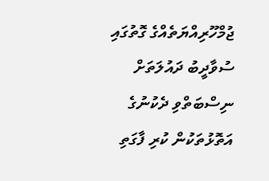ޖުމްހޫރިއްޔަތެއްގެ ގޮތުގައި ސުވާދީބު ދައުލަތަށް ނިސްބަތްވި ދެކުނުގެ އަތޮޅުތަކުން ކުރި ފާގަތި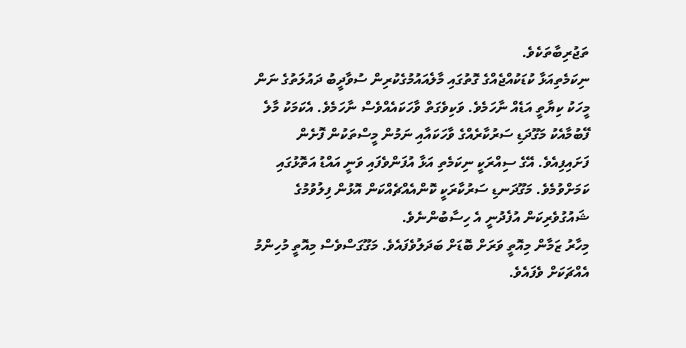ތަޖުރިބާތަކެވެ.
ނިކަމެތިއަޅާ ކުޑަކުއްޖެއްގެ ގޮތުގައި މާލެއައުމުގެކުރިން ސުވާދީބު ދައުލަތުގެ ނަން މީހަކު ކިޔާތީ އަޑެއް ނާހަމެވެ. ވަކިވެގަތް ވާހަކައެއްވެސް ނާހަމެވެ. އެކަމަކު މާލެ ފޭބުމާއެކު މަގޫދަޑި ސަރުކާރެއްގެ ވާހަކައާއި ނަމުން މީސްތަކުން ފޮށެން ފަށައިފިއެވެ. އޭގެ ސިއްރަކީ ނިކަމެތި އަޅާ އުފަންވެފައި ވަނީ އައްޑު އަތޮޅުގައި ކަމަށްވުމެވެ. މަގޫދަނޑި ސަރުކާރަކީ ކޮންއެއްޗެއްކަން އޮޅުން ފިލުވުމުގެ ޝައުގުވެރިކަން އުފެދުނީ އެ ހިސާބުންނެވެ.
މިހާރު ޒަމާން މިއޮތީ ވަރަށް ބޮޑަށް ބަދަލުވެފައެވެ. މަގޫގަސްވެސް މިއޮތީ މުހިންމު އެއްޗަކަށް ވެފައެވެ.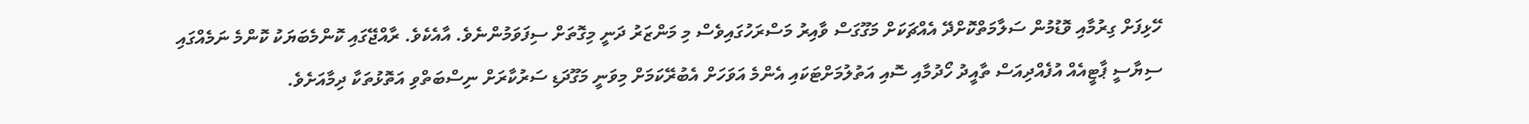ހޭޅިފަށް ގިރުމާއި ވޮޑުމުން ސަލާމަތްކޮށްދޭ އެއްޗަކަށް މަގޫގަސް ވާއިރު މަސްރަހުގައިވެސް މި މަންޒަރު ދަނީ މިގޮތަށް ސިފަވަމުންނެވެ. އާއެކެވެ. ރާއްޖޭގައި ކޮންމެބަޔަކު ކޮންމެ ނަމެއްގައި ސިޔާސީ ޕާޓީއެއް އުފެއްދިއަސް ތާއީދު ހޯދުމާއި ސޮއި އަތުލުމަށްޓަކައި އެންމެ އަވަހަށް އެބުރޭކަމަށް މިވަނީ މަގޫދަޑި ސަރުކާރަށް ނިސްބަތްވި އަތޮޅުތަކާ ދިމާއަށެވެ.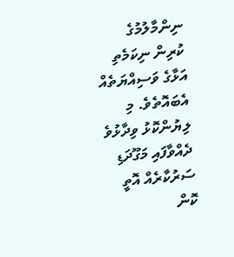ނިންމާލުމުގެ ކުރިން ނިކަމެތި އަޅާގެ ވަސިއްޔަތެއް އެބައޮތެވެ. މި ލިޔުންކޮޅު ވިދާޅުވެ ދެއްވާފައި މަގޫދަޑި ސަރުކާރެއް އޮތީ ކޮން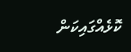ކޮޅެއްގައިކަން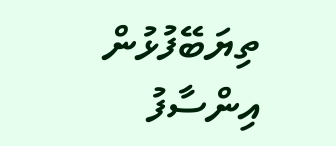ތިޔަބޭފުޅުން އިންސާފު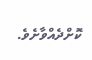ކޮށްދެއްވާށެވެ.